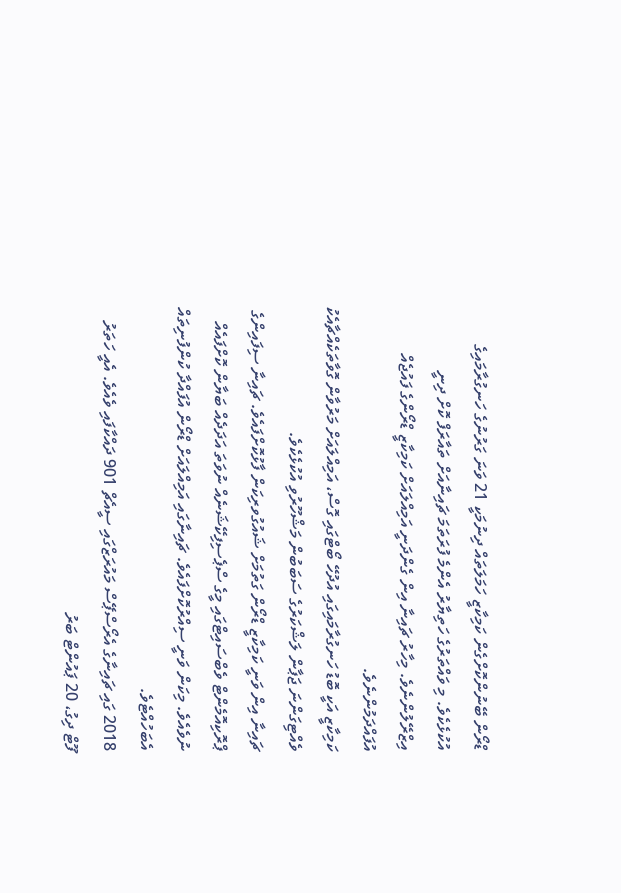ޑްރޯން ބޭނުންކޮށްގެން ކަމިކާޒީ ހަމަލަތައް ދިނުމަކީ 21 ވަނަ ގަރުނުގެ ހަނގުރާމައިގެ އުކުޅެކެވެ. މި ވައްތަރުގެ ހަތިޔާރު އެންމެ ފުރަތަމަ ޗައިނާއަށް ތައާރަފް ކޮށް ދިނީ އިޒްރޭލުންނެވެ. މިހާރު ޗައިނާ އިން ގެންދަނީ އަމިއްލައަށް ކަމިކާޒީ ޑްރޯންގެ ފައުޖެއް އުފައްދަމުންނެވެ.
ކަމިކާޒީ އަކީ ބޮޑު ހަނގުރާމައިގައި އުދުހޭ ބޯޓްގައި ގޮސް، އަމިއްލައަށް މަރުވާން ގޮވާތަކެއްޗާއެކު ވެއްޓިގަންނަ ޖަޕާން ލަޝްކަރުގެ ސަބަބުން މަޝްހޫރުވި އުކުޅެކެވެ.
ޗައިނާ އިން ވަނީ ކަމިކާޒީ ޑްރޯން ގަތުމަށް ޝައުގުވރިކަން ފާޅުކޮށްފައެވެ. ޗައިނާ ސިފައިންގެ ޕްރޮކިއޮމެންޓް ވެބްސައިޓްގައި މީގެ ސްޕެސިފިކޭޝަނެއް ނުވަތަ އަދަދެއް ބަޔާން ކޮށްފައެއް ނުވެއެވެ. މިކަން ވަނީ ސިއްރުކޮށްފައެވެ. ޗައިނާގައި އަމިއްލައަށް ޑްރޯން އުފައްދާ ކުންފުނިތައް އެބަހުއްޓެވެ.
2018 ގައި ޗައިނާގެ އެރޯސްޕޭސް މައުރަޒްގައި ސީއެޗް 901 ދައްކާފައި ވެއެވެ. އެއީ ހަތަރު ފޫޓް ދިގު، 20 ޕައުންޓް ބަރު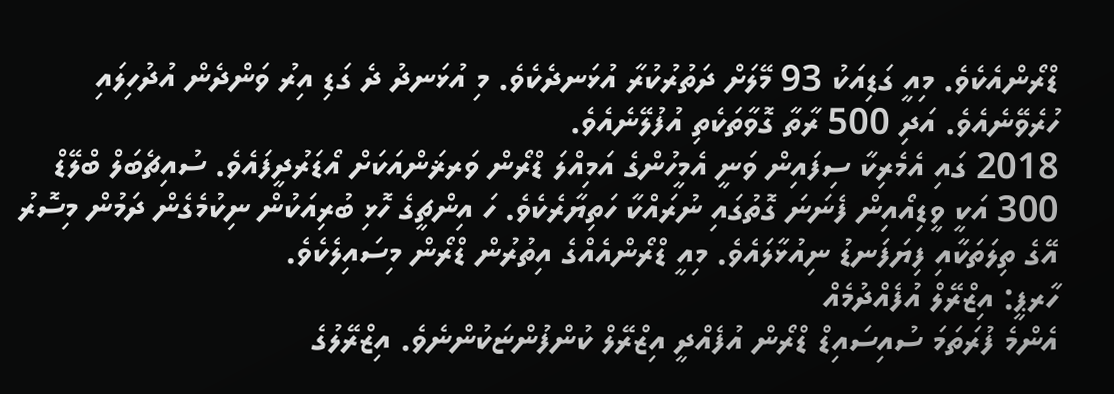ޑްރޯންއެކެވެ. މިއީ ގަޑިއަކު 93 މޭލަށް ދަތުރުކުރާ އުޅަނދެކެވެ. މި އުޅަނދު ދެ ގަޑި އިރު ވަންދެން އުދުހިލައި ހުރެވޭނެއެވެ. އަދި 500 ރާތާ ގޮވާތަކެތި އުފުލޭނެއެވެ.
2018 ގައި އެމެރިކާ ސިފައިން ވަނީ އެމީހުންގެ އަމިއްލަ ޑްރޯން ވަރޜަންއަކަށް އޯޑަރުދީފައެވެ. ސުއިޗެބަލް ބްލޭޑް 300 އަކީ ވީޑިއޯއިން ފެނަނަ ގޮތުގައި ނުރައްކާ ހަތިޔާރެކެވެ. ހަ އިންޗީގެ ހޮޅި ބުރިއަކުން ނިކުމެގެން ދަމުން މިސޮރު އޭގެ ތިލަތަކާއި ފިޔަފަނޑު ނިއުޅާލައެވެ. މިއީ ޑްރޯންއެއްގެ އިތުރުން ޑްރޯން މިސައިލެކެވެ.
ހާރޕީ: އިޒްރޭލް އުފެއްދުމެއް
އެންމެ ފުރަތަމަ ސުއިސައިޑް ޑްރޯން އުފެއްދީ އިޒްރޭލް ކުންފުންޏަކުންނެވެ. އިޒްރޭލުގެ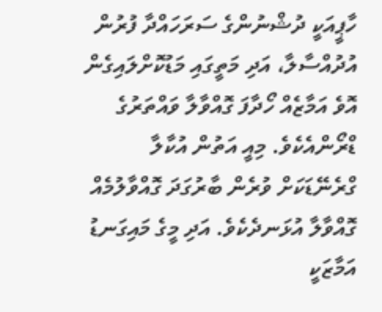ހާޕީއަކީ ދުޝްނުންގެ ސަރަހައްދާ ފުރުން އުދުއްސާލާ، އަދި މަތީގައި މަޑުކޮށްލައިގެން އޮވެ އަމާޒެއް ހޯދާފަ ގޮއްވާލާ ވައްތަރުގެ ޑްރޯންއެކެވެ. މިއީ އަތުން އުކާލާ ގްރެނޭޑަކަށް ވުރެން ބާރުގަދަ ގޮއްވާލުމެއް ގޮއްވާލާ އުޅަނދެކެވެ. އަދި މީގެ މައިގަނޑު އަމާޒަކީ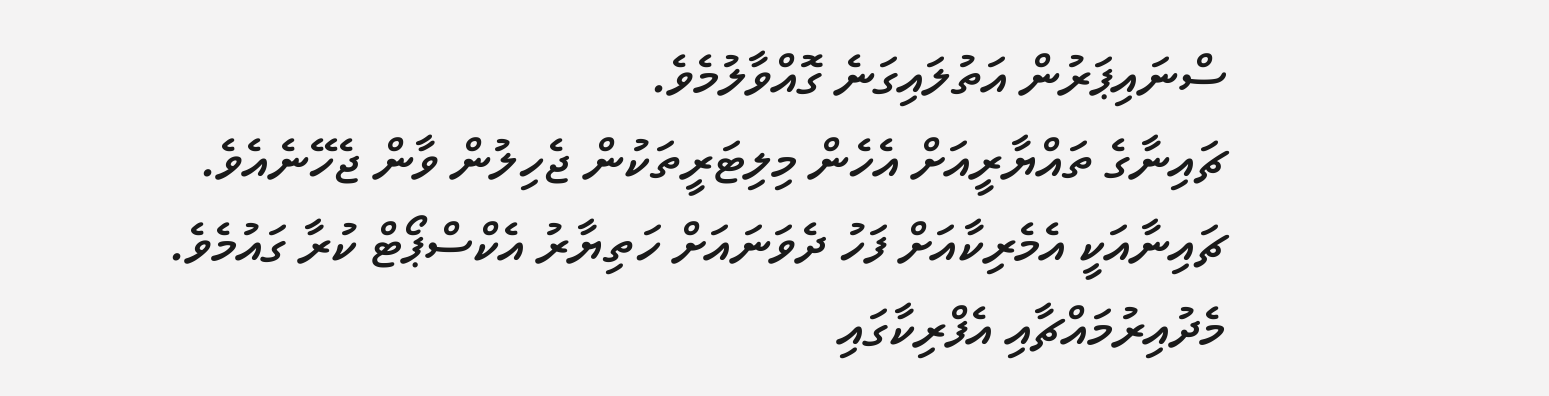ސްނައިޕަރުން އަތުލައިގަނެ ގޮއްވާލުމެވެ.
ޗައިނާގެ ތައްޔާރީއަށް އެހެން މިލިޓަރީތަކުން ޖެހިލުން ވާން ޖެހޭނެއެވެ. ޗައިނާއަކީ އެމެރިކާއަށް ފަހު ދެވަނައަށް ހަތިޔާރު އެކްސްޕޯޓް ކުރާ ގައުމެވެ. މެދުއިރުމައްޗާއި އެފްރިކާގައި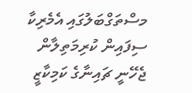މސްތަގްބަލުގައި އެމެރިކާ ސިފައިން ކުރިމަތިލާން ޖެހޭނީ ޗައިނާގެ ކަމިކާޒީ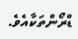ޑްރޯންތަކާއެވެ.